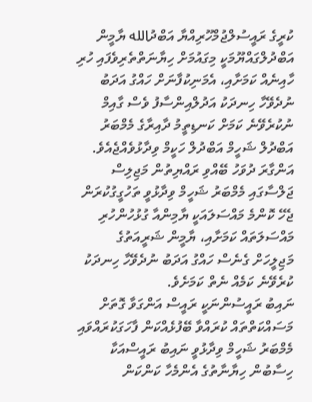ކުރީގެ ރައީސުލްޖުމްހޫރިއްޔާ އަބްދުالله ޔާމީން އަބްދުލްގައްޔޫމަކީ މިގައުމަށް ހިޔާނަތްތެރިވެފައި ހުރި ހާއިނެއް ކަމަށާއި، އެމަނިކުފާނަށް ހައްގު އަދަބު ނުދެވޭހާ ހިނދަކު އަދުލްއިންސާފު ވެސް ގާއިމް ނުކުރެވޭނެ ކަމަށް ކަނޑިތީމު ދާއިރާގެ މެމްބަރު އަބްދުލް ޝަހީމް އަބްދުލް ހަކީމް ވިދާޅުވެއްޖެއެވެ.
އަންގާރަ ދުވަހު ބޭއްވި ރައްޔިތުން މަޖިލިސް ޖަލްސާގައި މެމްބަރު ޝަހީމް ވިދާޅުވީ ތަހުގީގުކުރަން ޖެހޭ ކޮންމެ މައްސަލައަކީ ޔާމިންއާ ގުޅުހުންހުރި މައްސަލަތައް ކަމަށާއި، ޔާމީން ޝަރީއަތުގެ މަޖިލީހަށް ގެނެސް ހައްގު އަދަބު ނުދެވޭހާ ހިނދަކު ކުރެވޭނެ ކަމެއް ނެތް ކަމަށެވެ.
ނައިބު ރައީސުންނަކީ ރައީސް އަންގަވާ ގޮތަށް މަސައްކަތްތައް ކުރައްވާ ބޭފުޅެއްކަން ފާހަގަކުރައްވައި މެމްބަރު ޝަހީމް ވިދާޅުވީ ނައިބު ރައީސްއަކާ ހިސާބުން ހިޔާނާތުގެ އެންމެހާ ކަންކަން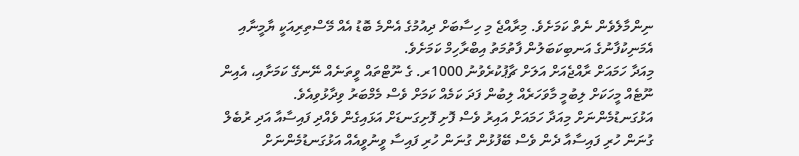ނިންމާލެވެން ނެތް ކަމަށެވެ. މިރާއްޖެ މި ހިސާބަށް ދިއުމުގެ އެންމެ ބޮޑު އެއް މޭސްތިރިއަކީ ޔާމީނާއި އެމަނިކުފާނުގެ އަނބިކަބަލުން ފާތުމަތު އިބްރާހިމް ކަމަށެވެ.
މިއަދާ ހަމައަށް ރާއްޖެއަށް އަލަށް ޗާޕުކުރެވުނު 1000ރ. ގެ ނޫޓްތައް ވީތަނެއް ނޭނގޭ ކަމަށާއި، އެއިން ނޫޓެއް މީހަކަށް ލިބުމީ މާވަހަރެއް ލިބުން ފަދަ ކަމެއް ކަމަށް ވެސް މެމްބަރު ވިދާޅުވިއެވެ.
އަޅުގަނޑުމެންނަށް މިއަދާ ހަމައަށް އައިރު ވެސް ފޮށި ފޮށިގަނޑަށް އަޅައިގެން ވެއްދި ފައިސާއާ އަދި ރުބެލް ގުނަން ހުރި ފައިސާއާ ދެން ވެސް ބޭފުޅުން ގުނަން ހުރި ފައިސާ ވީނުވީއެއް އަޅުގަނޑުމެންނަށް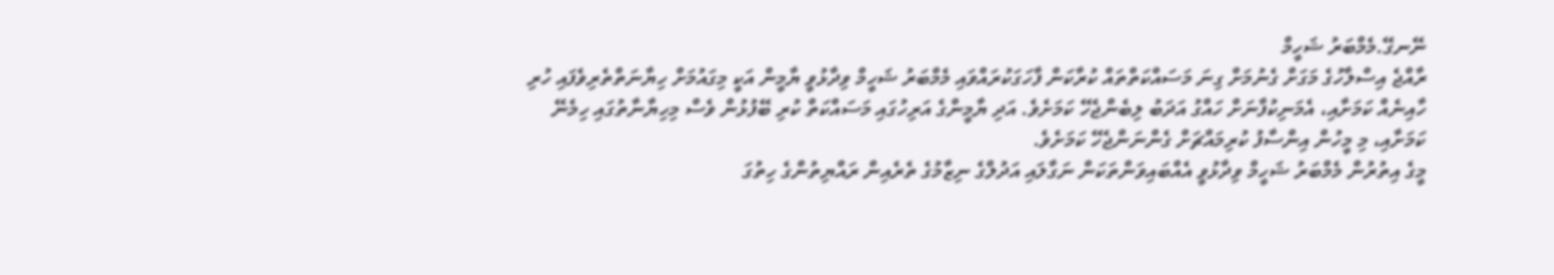ނޭނގޭ.މެމްބަރު ޝަހީމް
ރާއްޖެ އިސްލާހުގެ މަގަށް ގެނުމަށް ގިނަ މަސައްކަތްތައް ކުރާކަން ފާހަގަކުރައްވައި މެމްބަރު ޝަހީމް ވިދާޅުވީ ޔާމީން އަކީ މިގައުމަށް ހިޔާނަތްތެރިވެފައި ހުރި ހާއިނެއް ކަމަށާއި، އެމަނިކުފާނަށް ހައްގު އަދަބު ލިބެންޖެހޭ ކަމަށެވެ. އަދި ޔާމީންގެ އަރިހުގައި މަސައްކަތް ކުރި ބޭފުޅުން ވެސް މިހިޔާނާތުގައި ހިމެނޭ ކަމަށާއި، މި މީހުން އިންސާފު ކުރިމައްޗަށް ގެންނަންޖެހޭ ކަމަށެވެ.
މީގެ އިތުރުން މެމްބަރު ޝަހީމް ވިދާޅުވީ އެއްބައިވަންތަކަން ނަގާލައި އަދުލްގެ ނިޒާމުގެ ތެރެއިން ރައްޔިތުންގެ ހިތުގަ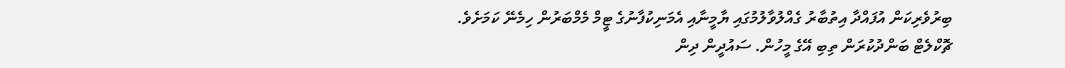ބިރުވެރިކަން އުފައްދާ އިތުބާރު ގެއްލުވާލުމުގައި ޔާމީނާއި އެމަނިކުފާނުގެ ޓީމް މެމްބަރުން ހިމެނޭ ކަމަށެވެ.
ޗޮކްލެޓް ބަންދުކުރަން ތިބި އޭގެ މީހުން. ސައުދީން ދިން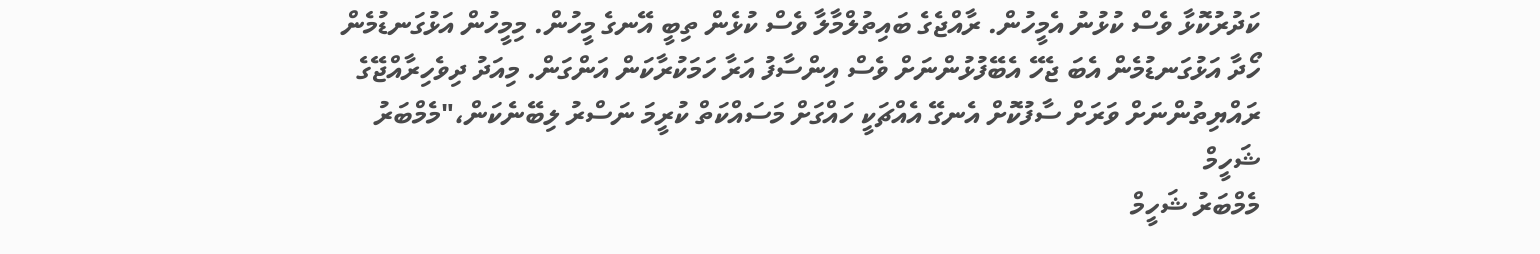ކަދުރުކޮޅާ ވެސް ކުޅުނު އެމީހުން. ރާއްޖެގެ ބައިތުލްމާލާ ވެސް ކުޅެން ތިބީ އޭނގެ މީހުން. މިމީހުން އަޅުގަނޑުމެން ހޯދާ އަޅުގަނޑުމެން އެބަ ޖެހޭ އެބޭފުޅުންނަށް ވެސް އިންސާފު އަރާ ހަމަކުރާކަން އަންގަން. މިއަދު ދިވެހިރާއްޖޭގެ ރައްޔިތުންނަށް ވަރަށް ސާފުކޮށް އެނގޭ އެއްޗަކީ ހައްގަށް މަސައްކަތް ކުރީމަ ނަސްރު ލިބޭނެކަން،"މެމްބަރު ޝަހީމް
މެމްބަރު ޝަހީމް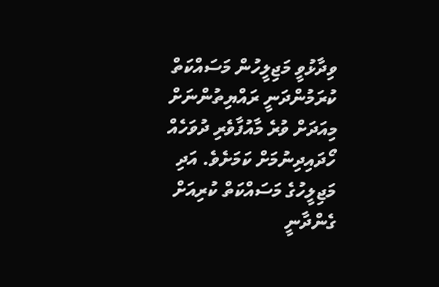ވިދާޅުވީ މަޖިލީހުން މަސައްކަތް ކުރަމުންދަނީ ރައްޔިތުންނަށް މިއަދަށް ވުރެ މާއުފާވެރި ދުވަހެއް ހޯދައިދިނުމަށް ކަމަށެވެ. އަދި މަޖިލީހުގެ މަސައްކަތް ކުރިއަށް ގެންދާނީ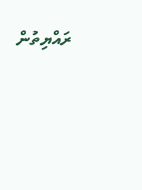ރައްޔިތުން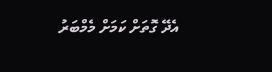އެދޭ ގޮތަށް ކަމަށް މެމްބަރު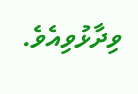ވިދާޅުވިއެވެ.